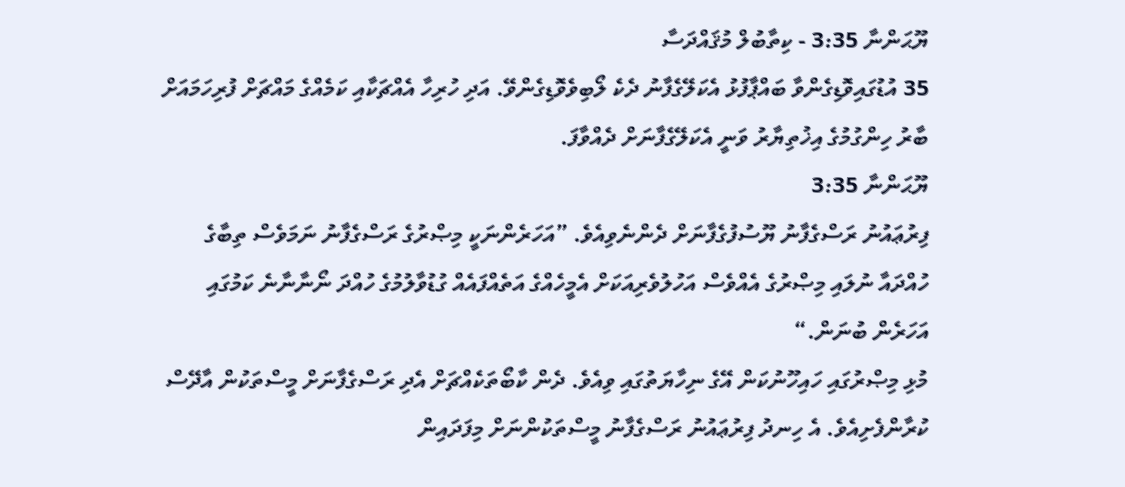ޔޫޙަންނާ 3:35 - ކިތާބުލް މުޤައްދަސާ
35 އުޑުގައިވޮޑިގެންވާ ބައްޕާފުޅު އެކަލޭގެފާނު ދެކެ ލޯބިވެވޮޑިގެންވޭ. އަދި ހުރިހާ އެއްޗަކާއި ކަމެއްގެ މައްޗަށް ފުރިހަމައަށް ބާރު ހިންގުމުގެ އިޚުތިޔާރު ވަނީ އެކަލޭގެފާނަށް ދެއްވާފަ.
ޔޫޙަންނާ 3:35
ފިރުޢައުނު ރަސްގެފާނު ޔޫސުފުގެފާނަށް ދެންނެވިއެވެ. ”އަހަރެންނަކީ މިޞްރުގެ ރަސްގެފާނު ނަމަވެސް ތިބާގެ ހުއްދައާ ނުލައި މިޞްރުގެ އެއްވެސް އަހުލުވެރިއަކަށް އެމީހެއްގެ އަތެއްފައެއް ގުޑުވާލުމުގެ ހުއްދަ ނޯނާނާނެ ކަމުގައި އަހަރެން ބުނަން.“
މުޅި މިޞްރުގައި ހައިހޫނުކަން އޭގެ ނިހާޔަތުގައި ވިއެވެ. ދެން ކާބޯތަކެއްޗަށް އެދި ރަސްގެފާނަށް މީސްތަކުން އާދޭސް ކުރާންފެށިއެވެ. އެ ހިނދު ފިރުޢައުނު ރަސްގެފާނު މީސްތަކުންނަށް މިފަދައިން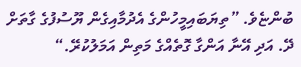ބުންޏެވެ. ”ތިޔަބައިމީހުންގެ އެދުމާއިގެން ޔޫސުފުގެ ގާތަށް ދޭ. އަދި އޭނާ އަންގާ ގޮތެއްގެ މަތިން އަމަލުކުރޭ.“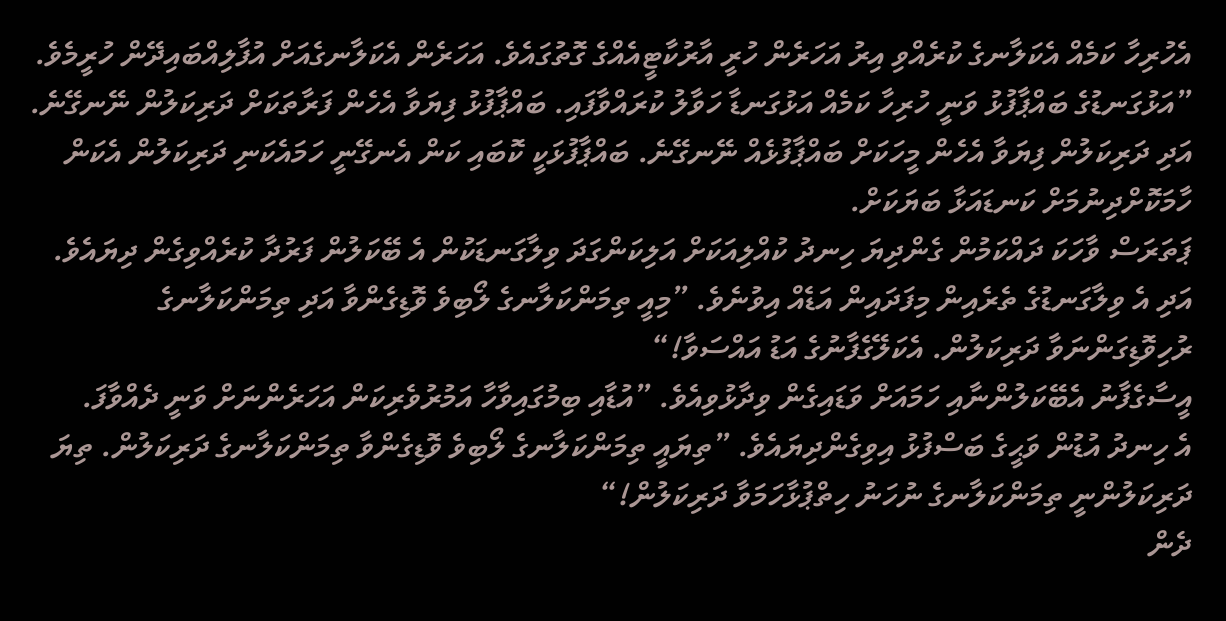އެހުރިހާ ކަމެއް އެކަލާނގެ ކުރެއްވި އިރު އަހަރެން ހުރީ އާރުކާޓީއެއްގެ ގޮތުގައެވެ. އަހަރެން އެކަލާނގެއަށް އުފާލިއްބައިދޭން ހުރީމެވެ.
”އަޅުގަނޑުގެ ބައްޕާފުޅު ވަނީ ހުރިހާ ކަމެއް އަޅުގަނޑާ ހަވާލު ކުރައްވާފައި. ބައްޕާފުޅު ފިޔަވާ އެހެން ފަރާތަކަށް ދަރިކަލުން ނޭނގޭނެ. އަދި ދަރިކަލުން ފިޔަވާ އެހެން މީހަކަށް ބައްޕާފުޅެއް ނޭނގޭނެ. ބައްޕާފުޅަކީ ކޮބައި ކަން އެނގޭނީ ހަމައެކަނި ދަރިކަލުން އެކަން ހާމަކޮށްދިނުމަށް ކަނޑައަޅާ ބަޔަކަށް.
ޕަތަރަސް ވާހަކަ ދައްކަމުން ގެންދިޔަ ހިނދު ކުއްލިއަކަށް އަލިކަންގަދަ ވިލާގަނޑަކުން އެ ބޭކަލުން ފަރުދާ ކުރެއްވިގެން ދިޔައެވެ. އަދި އެ ވިލާގަނޑުގެ ތެރެއިން މިފަދައިން އަޑެއް އިވުނެވެ. ”މިއީ ތިމަންކަލާނގެ ލޯބިވެ ވޮޑިގެންވާ އަދި ތިމަންކަލާނގެ ރުހިވޮޑިގަންނަވާ ދަރިކަލުން. އެކަލޭގެފާނުގެ އަޑު އައްސަވާ!“
އީސާގެފާނު އެބޭކަލުންނާއި ހަމައަށް ވަޑައިގެން ވިދާޅުވިއެވެ. ”އުޑާއި ބިމުގައިވާހާ އަމުރުވެރިކަން އަހަރެންނަށް ވަނީ ދެއްވާފަ.
އެ ހިނދު އުޑުން ވަޙީގެ ބަސްފުޅު އިވިގެންދިޔައެވެ. ”ތިޔައީ ތިމަންކަލާނގެ ލޯބިވެ ވޮޑިގެންވާ ތިމަންކަލާނގެ ދަރިކަލުން. ތިޔަ ދަރިކަލުންނީ ތިމަންކަލާނގެ ނުހަނު ހިތްޕުޅާހަމަވާ ދަރިކަލުން!“
ދެން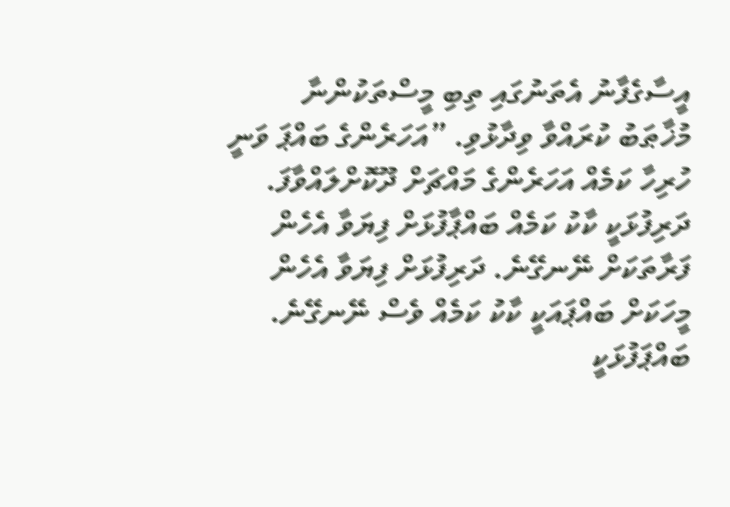އީސާގެފާނު އެތަނުގައި ތިބި މީސްތަކުންނާ މުޚާޠަބު ކުރައްވާ ވިދާޅުވި. ”އަހަރެންގެ ބައްޕަ ވަނީ ހުރިހާ ކަމެއް އަހަރެންގެ މައްޗަށް ދޫކޮށްލައްވާފަ. ދަރިފުޅަކީ ކާކު ކަމެއް ބައްޕާފުޅަށް ފިޔަވާ އެހެން ފަރާތަކަށް ނޭނގޭނެ. ދަރިފުޅަށް ފިޔަވާ އެހެން މީހަކަށް ބައްޕައަކީ ކާކު ކަމެއް ވެސް ނޭނގޭނެ. ބައްޕަފުޅަކީ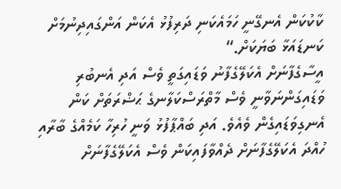ކާކުކަން އެނގޭނީ ހަމައެކަނި ދަރިފުޅު އެކަން އަންގައިދިނުމަށް ކަނޑައަޅާ ބަޔަކަށް.“
އީސާގެފާނަށް އެކަލޭގެފާނު ވަޑައިގަތީ ވެސް އަދި އެނބުރި ވަޑައިގަންނަވާނީ ވެސް މާތްރަސްކަލާނގެ ޙަޟްރަތަށް ކަން އެނގިވަޑައިގެން ވެއެވެ. އަދި ބައްޕާފުޅު ވަނީ ހުރިހާ ކަމެއްގެ ބާރާއި ހުއްދަ އެކަލޭގެފާނަށް ދެއްވާފައިކަން ވެސް އެކަލޭގެފާނަށް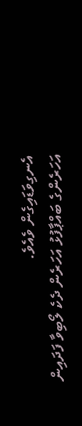އެނގިވަޑައިގެން ވެއެވެ.
އަހަރެންގެ ބައްޕާފުޅު އަހަރެން ދެކެ ލޯބިވާ ފަދައިން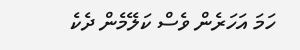ހަމަ އަހަރެން ވެސް ކަލޭމެން ދެކެ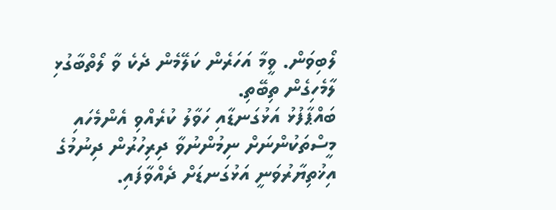ލޯބިވަން. ވީމާ އަހަރެން ކަލޭމެން ދެކެ ވާ ލޯތްބާގުޅި ލާމެހިގެން ތިބޭތި.
ބައްޕާފުޅު އަޅުގަނޑާއި ހަވާލު ކުރެއްވި އެންމެހައި މީސްތަކުންނަށް ނިމުންނުވާ ދިރިހުރުން ދިނުމުގެ އިޚުތިޔާރުވަނީ އަޅުގަނޑަށް ދެއްވާފައި.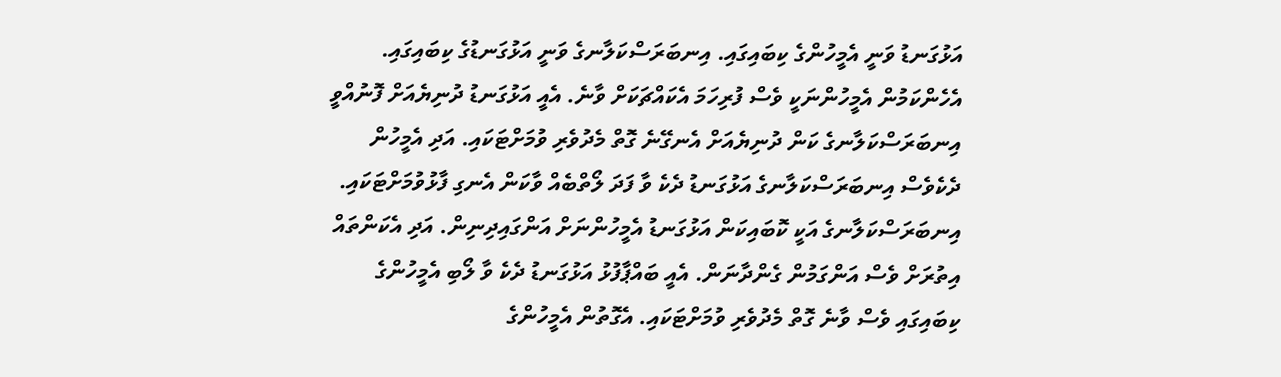އަޅުގަނޑު ވަނީ އެމީހުންގެ ކިބައިގައި. އިނބަރަސްކަލާނގެ ވަނީ އަޅުގަނޑުގެ ކިބައިގައި. އެހެންކަމުން އެމީހުންނަކީ ވެސް ފުރިހަމަ އެކައްޗަކަށް ވާނެ. އެއީ އަޅުގަނޑު ދުނިޔެއަށް ފޮނުއްވީ އިނބަރަސްކަލާނގެ ކަން ދުނިޔެއަށް އެނގޭނެ ގޮތް މެދުވެރި ވުމަށްޓަކައި. އަދި އެމީހުން ދެކެވެސް އިނބަރަސްކަލާނގެ އަޅުގަނޑު ދެކެ ވާ ފަދަ ލޯތްބެއް ވާކަން އެނގި ފާޅުވުމަށްޓަކައި.
އިނބަރަސްކަލާނގެ އަކީ ކޮބައިކަން އަޅުގަނޑު އެމީހުންނަށް އަންގައިދިނިން. އަދި އެކަންތައް އިތުރަށް ވެސް އަންގަމުން ގެންދާނަން. އެއީ ބައްޕާފުޅު އަޅުގަނޑު ދެކެ ވާ ލޯބި އެމީހުންގެ ކިބައިގައި ވެސް ވާނެ ގޮތް މެދުވެރި ވުމަށްޓަކައި. އެގޮތުން އެމީހުންގެ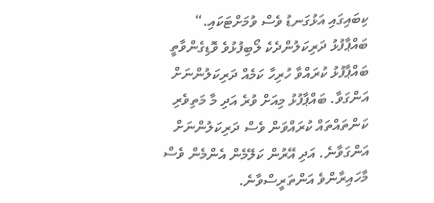ކިބައިގައި އަޅުގަނޑު ވެސް ވުމަށްޓަކައި.“
ބައްޕާފުޅު ދަރިކަލުންދެކެ ލޯބިފުޅުވެ ވޮޑިގެންވާތީ ބައްޕާފުޅު ކުރައްވާ ހުރިހާ ކަމެއް ދަރިކަލުންނަށް އަންގަވާ. ބައްޕާފުޅު މިއަށް ވުރެ އަދި މާ މަތިވެރި ކަންތައްތައް ކުރައްވަން ވެސް ދަރިކަލުންނަށް އަންގަވާނެ. އަދި އޭރުން ކަލޭމެން އެންމެން ވެސް މާހައިރާންވެ އަންތަރީސްވާނެ.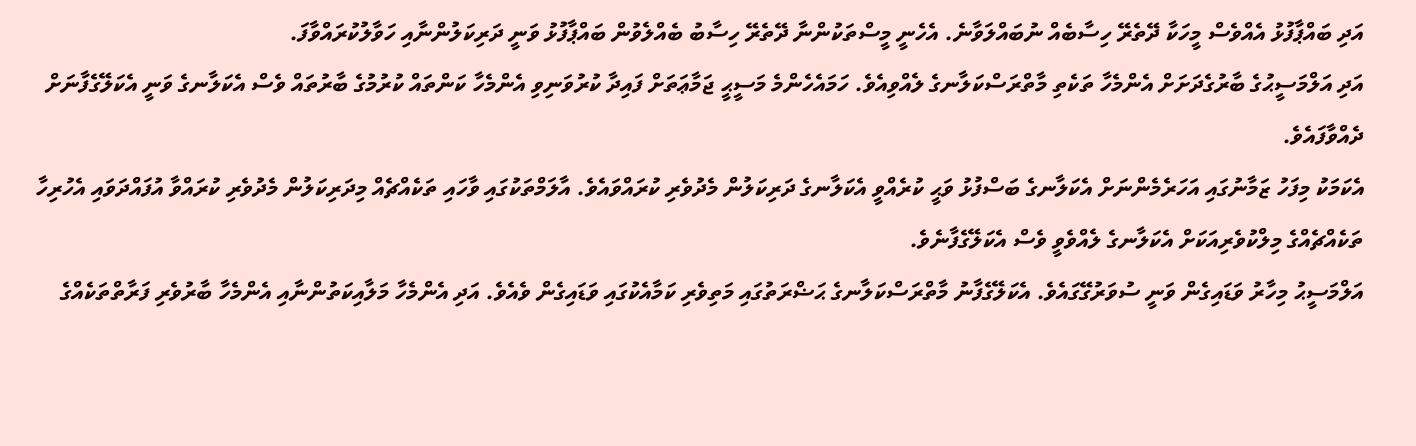އަދި ބައްޕާފުޅު އެއްވެސް މީހަކާ ދޭތެރޭ ހިސާބެއް ނުބައްލަވާނެ. އެހެނީ މީސްތަކުންނާ ދޭތެރޭ ހިސާބު ބެއްލެވުން ބައްޕާފުޅު ވަނީ ދަރިކަލުންނާއި ހަވާލުކުރައްވާފަ.
އަދި އަލްމަސީޙުގެ ބާރުގެދަށަށް އެންމެހާ ތަކެތި މާތްރަސްކަލާނގެ ލެއްވިއެވެ. ހަމައެހެންމެ މަސީޙީ ޖަމާޢަތަށް ފައިދާ ކުރުވަނިވި އެންމެހާ ކަންތައް ކުރުމުގެ ބާރުތައް ވެސް އެކަލާނގެ ވަނީ އެކަލޭގެފާނަށް ދެއްވާފައެވެ.
އެކަމަކު މިފަހު ޒަމާނުގައި އަހަރެމެންނަށް އެކަލާނގެ ބަސްފުޅު ވަޙީ ކުރެއްވީ އެކަލާނގެ ދަރިކަލުން މެދުވެރި ކުރައްވައެވެ. އާލަމްތަކުގައި ވާހައި ތަކެއްޗެއް މިދަރިކަލުން މެދުވެރި ކުރައްވާ އުފައްދަވައި އެހުރިހާ ތަކެއްޗެއްގެ މިލްކުވެރިއަކަށް އެކަލާނގެ ލެއްވެވީ ވެސް އެކަލޭގެފާނެވެ.
އަލްމަސީޙު މިހާރު ވަޑައިގެން ވަނީ ސުވަރުގޭގައެވެ. އެކަލޭގެފާނު މާތްރަސްކަލާނގެ ޙަޟްރަތުގައި މަތިވެރި ކަމާއެކުގައި ވަޑައިގެން ވެއެވެ. އަދި އެންމެހާ މަލާއިކަތުންނާއި އެންމެހާ ބާރުވެރި ފަރާތްތަކެއްގެ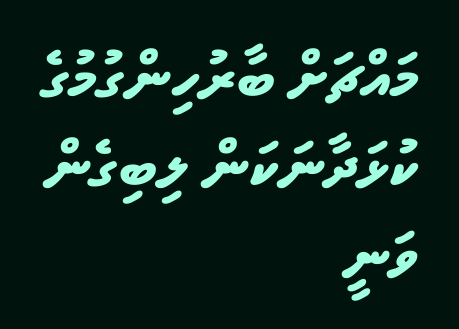މައްޗަށް ބާރުހިންގުމުގެ ކުޅަދާނަކަން ލިބިގެން ވަނީ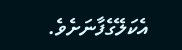އެކަލޭގެފާނަށެވެ.